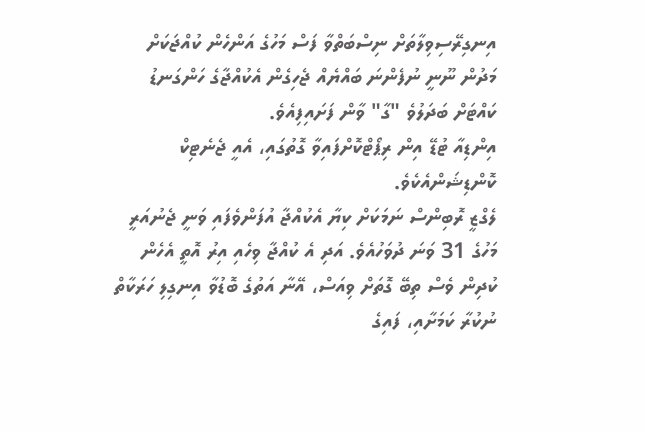އިނގިރޭސިވިލާތަށް ނިސްބަތްވާ ފަސް މަހުގެ އަންހެން ކުއްޖަކަށް މަދުން ނޫނީ ނުފެންނަ ބައްޔެއް ޖެހިގެން އެކުއްޖާގެ ހަންގަނޑު ކައްޓަށް ބަދަލުވެ "ގާ" ވާން ފަށައިފިއެވެ.
އިންޑިއާ ޓުޑޭ އިން ރިޕޯޓްކޮށްފައިވާ ގޮތުގައި، އެއީ ޖެނެޓިކް ކޮންޑިޝަންއެކެވެ.
ލެގްޒީ ރޮބިންސް ނަމަކަށް ކިޔާ އެކުއްޖާ އުފަންވެފައި ވަނީ ޖެނުއަރީ މަހުގެ 31 ވަނަ ދުވަހުއެވެ. އަދި އެ ކުއްޖާ ވިހެއި އިރު އޮތީ އެހެން ކުދިން ވެސް ތިބޭ ގޮތަށް ވިއަސް، އޭނާ އަތުގެ ބޮޑުވާ އިނގިލި ހަރަކާތް ނުކުރާ ކަމަށާއި، ފައިގެ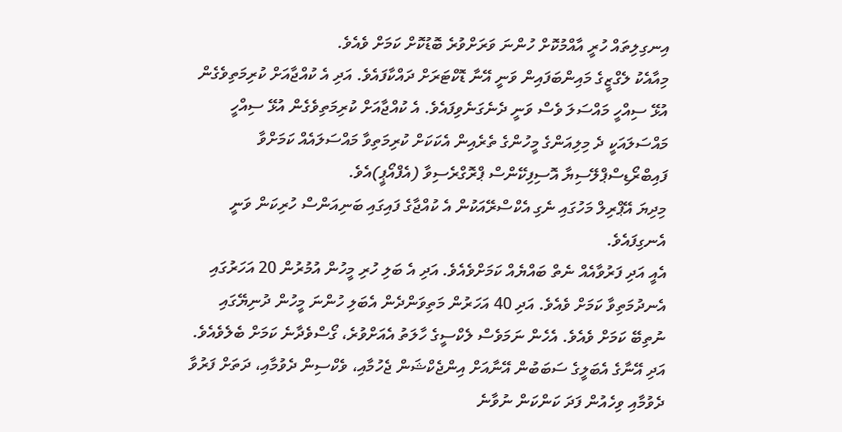އިނގިލިތައް ހުރީ އާއްމުކޮށް ހުންނަ ވަރަށްވުރެ ބޮޑުކޮށް ކަމަށް ވެއެވެ.
މިއާއެކު ލެގްޒީގެ މައިންބަފައިން ވަނީ އޭނާ ޑޮކްޓަރަށް ދައްކާފައެވެ. އަދި އެ ކުއްޖާއަށް ކުރިމަތިވެގެން އުޅޭ ސިއްހީ މައްސަލަ ވެސް ވަނީ ދެނެގަނެވިފައެވެ. އެ ކުއްޖާއަށް ކުރިމަތިވެގެން އުޅޭ ސިއްހީ މައްސަލައަކީ ދެ މިލިއަންގެ މީހުންގެ ތެރެއިން އެކަކަށް ކުރިމަތިވާ މައްސަލައެއް ކަމަށްވާ ފައިބްރޯޑިސްޕްލޭސިޔާ އޮސިފިކޭންސް ޕްރޮގްރެސިވާ (އެފްއޯޕީ)އެވެ.
މިދިޔަ އޭޕްރިލް މަހުގައި ނެގި އެކްސްރޭއަކުން އެ ކުއްޖާގެ ފައިގައި ބަނިއަންސް ހުރިކަން ވަނީ އެނގިފައެވެ.
އެއީ އަދި ފަރުވާއެއް ނެތް ބައްޔެއް ކަމަށްވެއެވެ. އަދި އެ ބަލި ހުރި މީހުން އުމުރުން 20 އަހަރުގައި އެނދުމަތިވާ ކަމަށް ވެއެވެ. އަދި 40 އަހަރުން މަތިވަންދެން އެބަލި ހުންނަ މީހުން ދުނިޔޭގައި ނުތިބޭ ކަމަށް ވެއެވެ. އެހެން ނަމަވެސް ލެކްސީގެ ހާލަތު އެއަށްވުރެ، ގޯސްވެދާނެ ކަމަށް ބެލެވެއެވެ. އަދި އޭނާގެ އެބަލީގެ ސަބަބުން އޭނާއަށް އިންޖެކްޝަން ޖެހުމާއި، ވެކްސިން ދެވުމާއި، ދަތަށް ފަރުވާ ދެވުމާއި ވިހެއުން ފަދަ ކަންކަން ނުވާނެ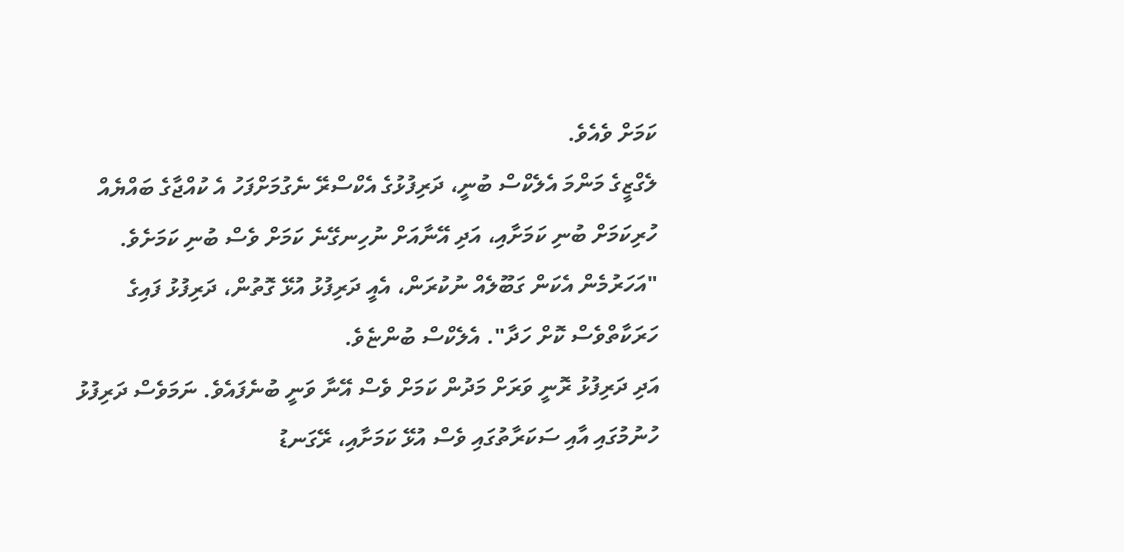ކަމަށް ވެއެވެ.
ލެގްޒީގެ މަންމަ އެލެކްސް ބުނީ، ދަރިފުޅުގެ އެކްސްރޭ ނެގުމަށްފަހު އެ ކުއްޖާގެ ބައްޔެއް ހުރިކަމަށް ބުނި ކަމަށާއި، އަދި އޭނާއަށް ނުހިނގޭނެ ކަމަށް ވެސް ބުނި ކަމަށެވެ.
"އަހަރުމެން އެކަން ގަބޫލެއް ނުކުރަން، އެއީ ދަރިފުޅު އުޅޭ ގޮތުން، ދަރިފުޅު ފައިގެ ހަރަކާތްވެސް ކޮށް ހަދާ". އެލެކްސް ބުންޏެވެ.
އަދި ދަރިފުޅު ރޮނީ ވަރަށް މަދުން ކަމަށް ވެސް އޭނާ ވަނީ ބުނެފައެވެ. ނަމަވެސް ދަރިފުޅު ހުނުމުގައި އާއި ސަކަރާތުގައި ވެސް އުޅޭ ކަމަށާއި، ރޭގަނޑު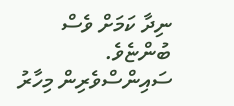ނިދާ ކަމަށް ވެސް ބުންޏެވެ.
ސައިންސްވެރިން މިހާރު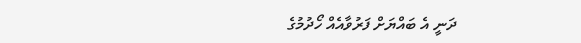ދަނީ އެ ބައްޔަށް ފަރުވާއެއް ހޯދުމުގެ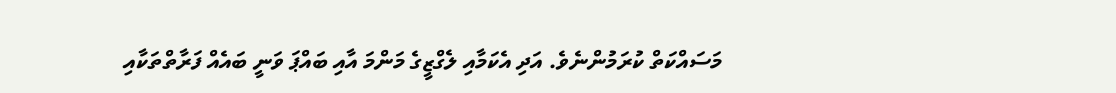މަސައްކަތް ކުރަމުންނެވެ. އަދި އެކަމާއި ލެގްޒީގެ މަންމަ އާއި ބައްޕަ ވަނީ ބައެއް ފަރާތްތަކާއި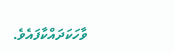ވާހަކަދައްކާފައެވެ.